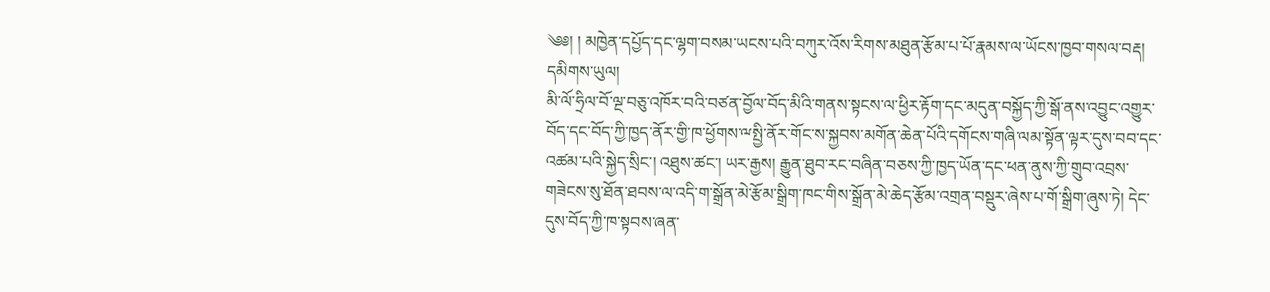༄༅། ། མཁྱེན་དཔྱོད་དང་ལྷག་བསམ་ཡངས་པའི་བཀུར་འོས་རིགས་མཐུན་རྩོམ་པ་པོ་རྣམས་ལ་ཡོངས་ཁྱབ་གསལ་བརྡ།
དམིགས་ཡུལ།
མི་ལོ་ཧྲིལ་བོ་ལྔ་བཅུ་འཁོར་བའི་བཙན་བྱོལ་བོད་མིའི་གནས་སྟངས་ལ་ཕྱིར་རྟོག་དང་མདུན་བསྐྱོད་ཀྱི་སྒོ་ནས་འབྱུང་འགྱུར་བོད་དང་བོད་ཀྱི་ཁྱད་ནོར་གྱི་ཁ་ཕྱོགས་ྋསྤྱི་ནོར་གོང་ས་སྐྱབས་མགོན་ཆེན་པོའི་དགོངས་གཞི་ལམ་སྟོན་ལྟར་དུས་བབ་དང་འཚམ་པའི་སྐྱེད་སྲིང་། འཐུས་ཚང་། ཡར་རྒྱས། རྒྱུན་ཐུབ་རང་བཞིན་བཅས་ཀྱི་ཁྱད་ཡོན་དང་ཕན་ནུས་ཀྱི་གྲུབ་འབྲས་གཟེངས་སུ་ཐོན་ཐབས་ལ་འདི་ག་སྒྲོན་མེ་རྩོམ་སྒྲིག་ཁང་གིས་སྒྲོན་མེ་ཆེད་རྩོམ་འགྲན་བསྡུར་ཞེས་པ་གོ་སྒྲིག་ཞུས་ཏེ། དེང་དུས་བོད་ཀྱི་ཁ་སྟབས་ཞན་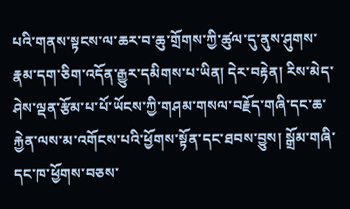པའི་གནས་སྟངས་ལ་ཆར་བ་ཆུ་གྲོགས་ཀྱི་ཚུལ་དུ་ནུས་ཤུགས་རྣམ་དག་ཅིག་འདོན་རྒྱུར་དམིགས་པ་ཡིན། དེར་བརྟེན། རིས་མེད་ཤེས་ལྡན་རྩོམ་པ་པོ་ཡོངས་ཀྱི་གཤམ་གསལ་བརྗོད་གཞི་དང་ཆ་རྐྱེན་ལས་མ་འགོངས་པའི་ཕྱོགས་སྟོན་དང་ཐབས་བྱུས། སྒྲོམ་གཞི་དང་ཁ་ཕྱོགས་བཅས་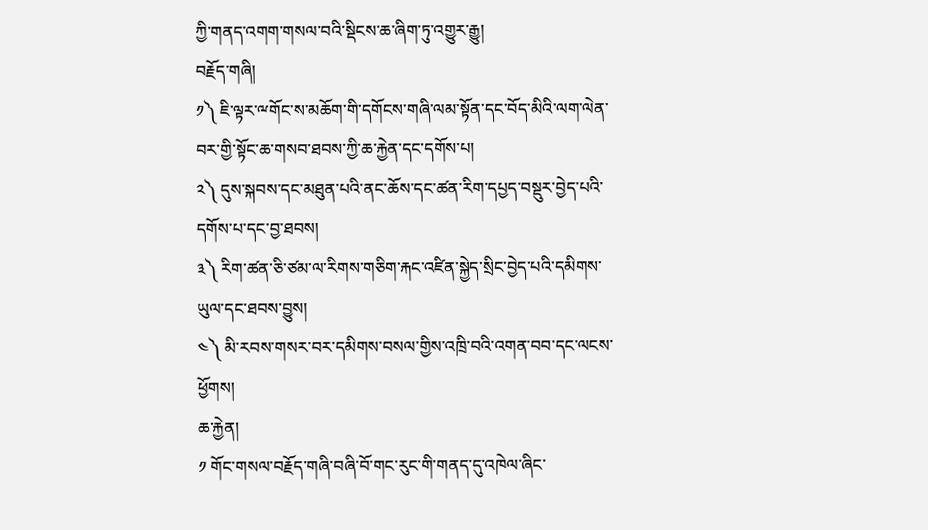ཀྱི་གནད་འགག་གསལ་བའི་སྡིངས་ཆ་ཞིག་ཏུ་འགྱུར་རྒྱུ།
བརྗོད་གཞི།
༡༽ ཇི་ལྟར་ྋགོང་ས་མཆོག་གི་དགོངས་གཞི་ལམ་སྟོན་དང་བོད་མིའི་ལག་ལེན་བར་གྱི་སྟོང་ཆ་གསབ་ཐབས་ཀྱི་ཆ་རྐྱེན་དང་དགོས་པ།
༢༽ དུས་སྐབས་དང་མཐུན་པའི་ནང་ཆོས་དང་ཚན་རིག་དཔྱད་བསྡུར་བྱེད་པའི་དགོས་པ་དང་བྱ་ཐབས།
༣༽ རིག་ཚན་ཅི་ཙམ་ལ་རིགས་གཅིག་རྐང་འཛིན་སྐྱེད་སྲིང་བྱེད་པའི་དམིགས་ཡུལ་དང་ཐབས་བྱུས།
༤༽ མི་རབས་གསར་བར་དམིགས་བསལ་གྱིས་འཁྲི་བའི་འགན་བབ་དང་ལངས་ཕྱོགས།
ཆ་རྐྱེན།
༡ གོང་གསལ་བརྗོད་གཞི་བཞི་བོ་གང་རུང་གི་གནད་དུ་འཁེལ་ཞིང་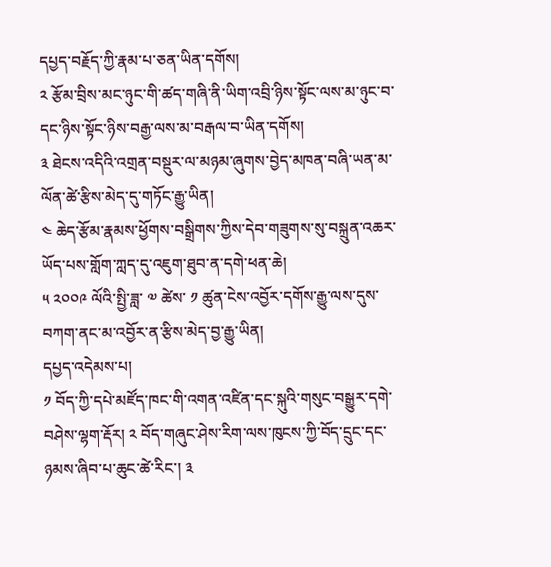དཔྱད་བརྗོད་ཀྱི་རྣམ་པ་ཅན་ཡིན་དགོས།
༢ རྩོམ་བྲིས་མང་ཉུང་གི་ཚད་གཞི་ནི་ཡིག་འབྲི་ཉིས་སྟོང་ལས་མ་ཉུང་བ་དང་ཉིས་སྟོང་ཉིས་བརྒྱ་ལས་མ་བརྒལ་བ་ཡིན་དགོས།
༣ ཐེངས་འདིའི་འགྲན་བསྡུར་ལ་མཉམ་ཞུགས་བྱེད་མཁན་བཞི་ཡན་མ་ལོན་ཚེ་རྩིས་མེད་དུ་གཏོང་རྒྱུ་ཡིན།
༤ ཆེད་རྩོམ་རྣམས་ཕྱོགས་བསྒྲིགས་ཀྱིས་དེབ་གཟུགས་སུ་བསྐྲུན་འཆར་ཡོད་པས་གློག་ཀླད་དུ་འཇུག་ཐུབ་ན་དགེ་ཕན་ཆེ།
༥ ༢༠༠༩ ལོའི་སྤྱི་ཟླ་ ༧ ཚེས་ ༡ ཚུན་ངེས་འབྱོར་དགོས་རྒྱུ་ལས་དུས་བཀག་ནང་མ་འབྱོར་ན་རྩིས་མེད་བྱ་རྒྱུ་ཡིན།
དཔྱད་འདེམས་པ།
༡ བོད་ཀྱི་དཔེ་མཛོད་ཁང་གི་འགན་འཛིན་དང་སྐུའི་གསུང་བསྒྱུར་དགེ་བཤེས་ལྷག་རྡོར། ༢ བོད་གཞུང་ཤེས་རིག་ལས་ཁུངས་ཀྱི་བོད་དྲུང་དང་ཉམས་ཞིབ་པ་ཆུང་ཚེ་རིང་། ༣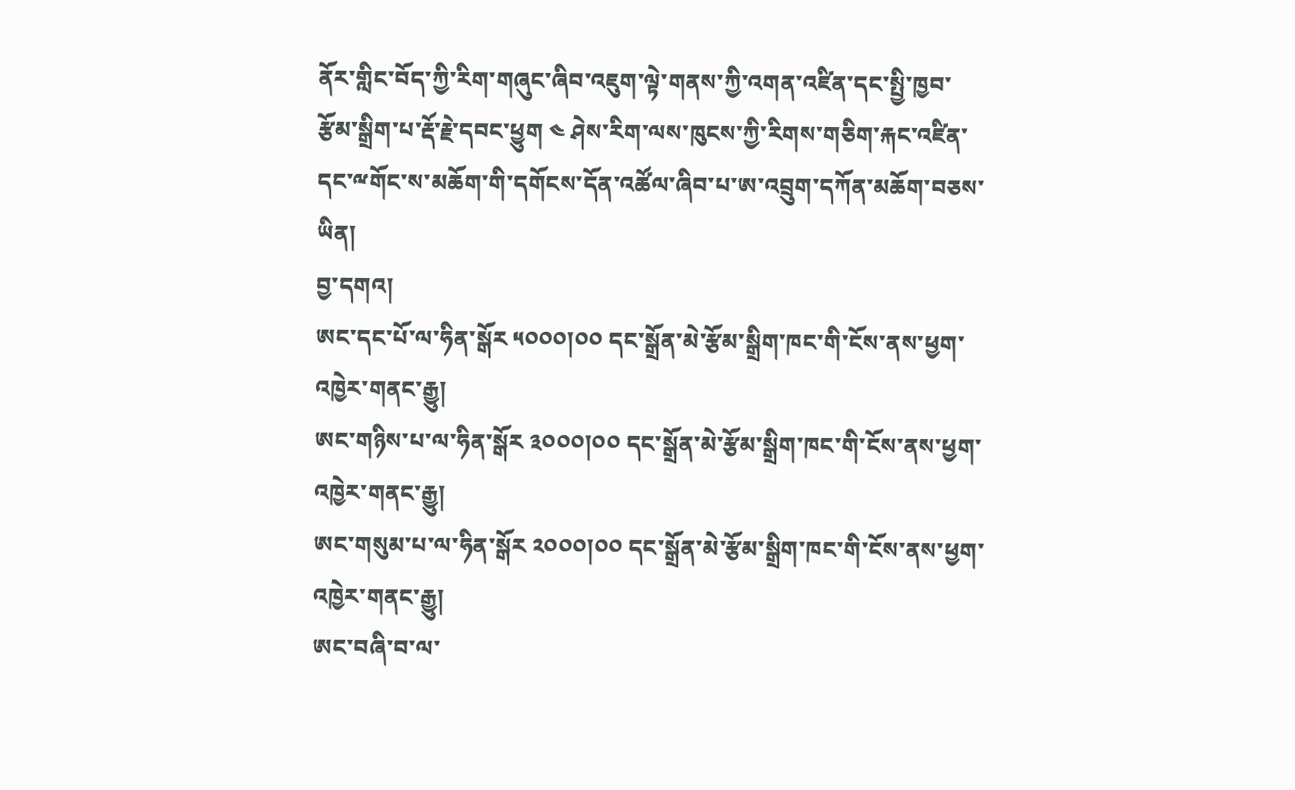ནོར་གླིང་བོད་ཀྱི་རིག་གཞུང་ཞིབ་འཇུག་ལྟེ་གནས་ཀྱི་འགན་འཛིན་དང་སྤྱི་ཁྱབ་རྩོམ་སྒྲིག་པ་རྡོ་རྗེ་དབང་ཕྱུག ༤ ཤེས་རིག་ལས་ཁུངས་ཀྱི་རིགས་གཅིག་རྐང་འཛིན་དང་ྋགོང་ས་མཆོག་གི་དགོངས་དོན་འཚོལ་ཞིབ་པ་ཨ་འབྲུག་དཀོན་མཆོག་བཅས་ཡིན།
བྱ་དགའ།
ཨང་དང་པོ་ལ་ཧིན་སྒོར ༥༠༠༠།༠༠ དང་སྒྲོན་མེ་རྩོམ་སྒྲིག་ཁང་གི་ངོས་ནས་ཕྱག་འཁྱེར་གནང་རྒྱུ།
ཨང་གཉིས་པ་ལ་ཧིན་སྒོར ༣༠༠༠།༠༠ དང་སྒྲོན་མེ་རྩོམ་སྒྲིག་ཁང་གི་ངོས་ནས་ཕྱག་འཁྱེར་གནང་རྒྱུ།
ཨང་གསུམ་པ་ལ་ཧིན་སྒོར ༢༠༠༠།༠༠ དང་སྒྲོན་མེ་རྩོམ་སྒྲིག་ཁང་གི་ངོས་ནས་ཕྱག་འཁྱེར་གནང་རྒྱུ།
ཨང་བཞི་བ་ལ་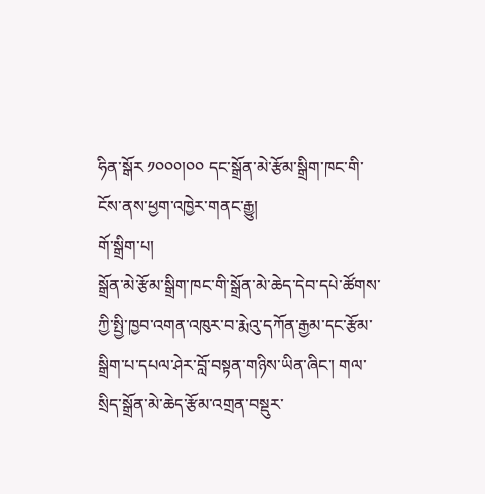ཧིན་སྒོར ༡༠༠༠།༠༠ དང་སྒྲོན་མེ་རྩོམ་སྒྲིག་ཁང་གི་ངོས་ནས་ཕྱག་འཁྱེར་གནང་རྒྱུ།
གོ་སྒྲིག་པ།
སྒྲོན་མེ་རྩོམ་སྒྲིག་ཁང་གི་སྒྲོན་མེ་ཆེད་དེབ་དཔེ་ཚོགས་ཀྱི་སྤྱི་ཁྱབ་འགན་འཁུར་བ་རྨེའུ་དཀོན་རྒྱམ་དང་རྩོམ་སྒྲིག་པ་དཔལ་ཤེར་བློ་བསྟན་གཉིས་ཡིན་ཞིང་། གལ་སྲིད་སྒྲོན་མེ་ཆེད་རྩོམ་འགྲན་བསྡུར་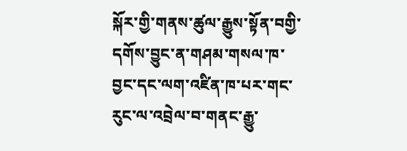སྐོར་གྱི་གནས་ཚུལ་རྒྱུས་སྟོན་བགྱི་དགོས་བྱུང་ན་གཤམ་གསལ་ཁ་བྱང་དང་ལག་འཛིན་ཁ་པར་གང་རུང་ལ་འབྲེལ་བ་གནང་རྒྱུ་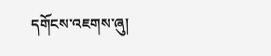དགོངས་འཇགས་ཞུ།